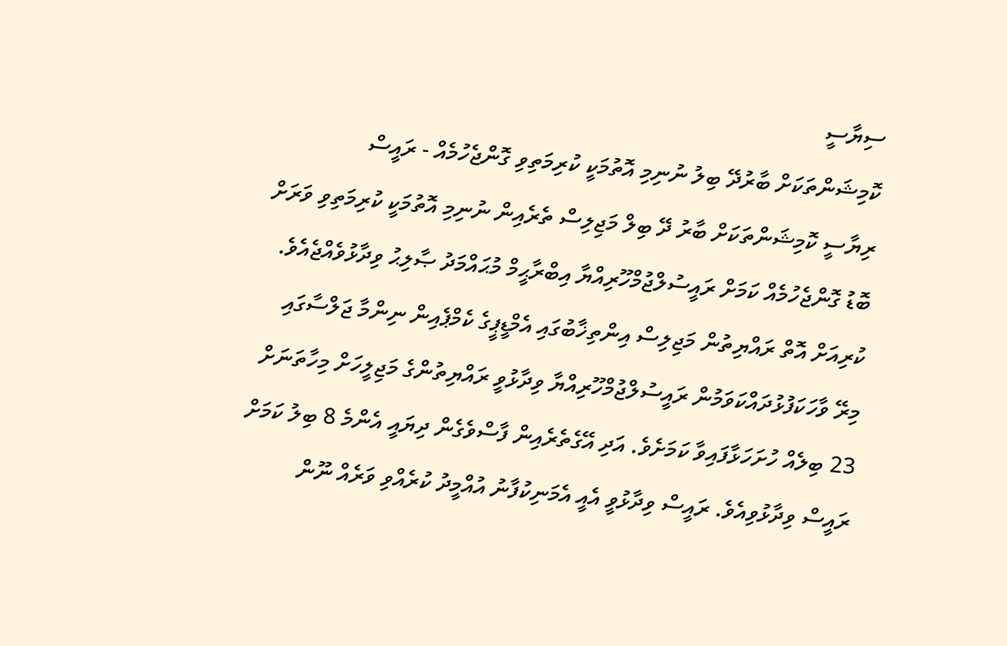ސިޔާސީ
ކޮމިޝަންތަކަށް ބާރުދޭ ބިލު ނުނިމި އޮތުމަކީ ކުރިމަތިވި ގޮންޖެހުމެއް - ރައީސް
ރިޔާސީ ކޮމިޝަންތަކަށް ބާރު ދޭ ބިލް މަޖިލިސް ތެރެއިން ނުނިމި އޮތުމަކީ ކުރިމަތިވި ވަރަށް ބޮޑު ގޮންޖެހުމެއް ކަމަށް ރައީސުލްޖުމްހޫރިއްޔާ އިބްރާޙީމް މުޙައްމަދު ޞާލިޙު ވިދާޅުވެއްޖެއެވެ.
ކުރިއަށް އޮތް ރައްޔިތުން މަޖިލިސް އިންތިޚާބުގައި އެމްޑީޕީގެ ކެމްޕެއިން ނިންމާ ޖަލްސާގައި މިރޭ ވާހަކަފުޅުދައްކަވަމުން ރައީސުލްޖުމްހޫރިއްޔާ ވިދާޅުވީ ރައްޔިތުންގެ މަޖިލީހަށް މިހާތަނަށް 23 ބިލެއް ހުށަހަޅާފައިވާ ކަމަށެވެ. އަދި އޭގެތެރެއިން ފާސްވެގެން ދިޔައީ އެންމެ 8 ބިލު ކަމަށް ރައީސް ވިދާޅުވިއެވެ. ރައީސް ވިދާޅުވީ އެއީ އެމަނިކުފާނު އުއްމީދު ކުރެއްވި ވަރެއް ނޫން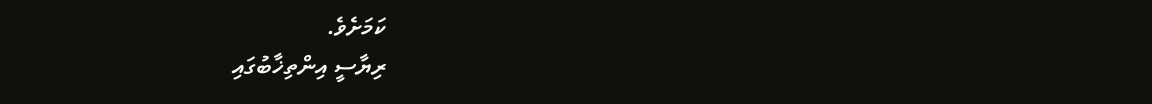ކަމަށެވެ.
ރިޔާސީ އިންތިޚާބުގައި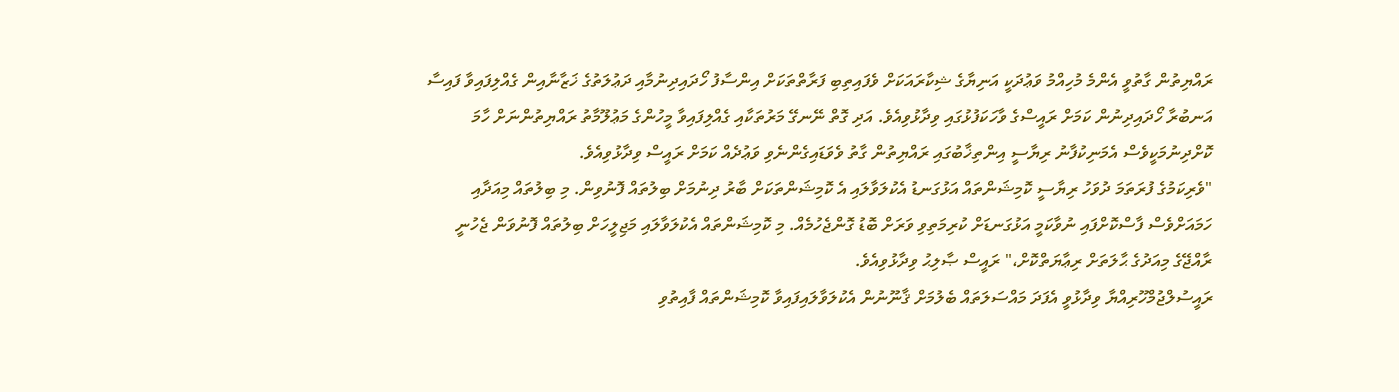ރައްޔިތުން ގާތުވީ އެންމެ މުހިއްމު ވަޢުދަކީ އަނިޔާގެ ޝިކާރައަކަށް ވެފައިތިބި ފަރާތްތަކަށް އިންސާފު ހޯދައިދިނުމާއި ދަޢުލަތުގެ ޚަޒާނާއިން ގެއްލިފައިވާ ފައިސާ އަނބުރާ ހޯދައިދިނުން ކަމަށް ރައީސްގެ ވާހަކަފުޅުގައި ވިދާޅުވިއެވެ. އަދި ގޮތް ނޭނގޭ މަރުތަކާއި ގެއްލިފައިވާ މީހުންގެ މަޢުލޫމާތު ރައްޔިތުންނަށް ހާމަ ކޮށްދިނުމަކީވެސް އެމަނިކުފާނު ރިޔާސީ އިންތިޚާބުގައި ރައްޔިތުން ގާތު ވެވަޑައިގެންނެވި ވަޢުދެއް ކަމަށް ރައީސް ވިދާޅުވިއެވެ.
"ވެރިކަމުގެ ފުރަތަމަ ދުވަހު ރިޔާސީ ކޮމިޝަންތައް އަޅުގަނޑު އެކުލަވާލައި އެ ކޮމިޝަންތަކަށް ބާރު ދިނުމަށް ބިލުތައް ފޮނުވިން. މި ބިލުތައް މިއަދާއި ހަމައަށްވެސް ފާސްކޮށްފައި ނުވާކަމީ އަޅުގަނޑަށް ކުރިމަތިވި ވަރަށް ބޮޑު ގޮންޖެހުމެއް. މި ކޮމިޝަންތައް އެކުލަވާލައި މަޖިލީހަށް ބިލުތައް ފޮނުވަން ޖެހުނީ ރާއްޖޭގެ މިއަދުގެ ޙާލަތަށް ރިޢާޔަތްކޮށް،" ރައީސް ޞާލިޙު ވިދާޅުވިއެވެ.
ރައީސުލްޖުމްހޫރިއްޔާ ވިދާޅުވީ އެފަދަ މައްސަލަތައް ބެލުމަށް ޤާނޫނުން އެކުލަވާލައިފައިވާ ކޮމިޝަންތައް ފާއިތުވި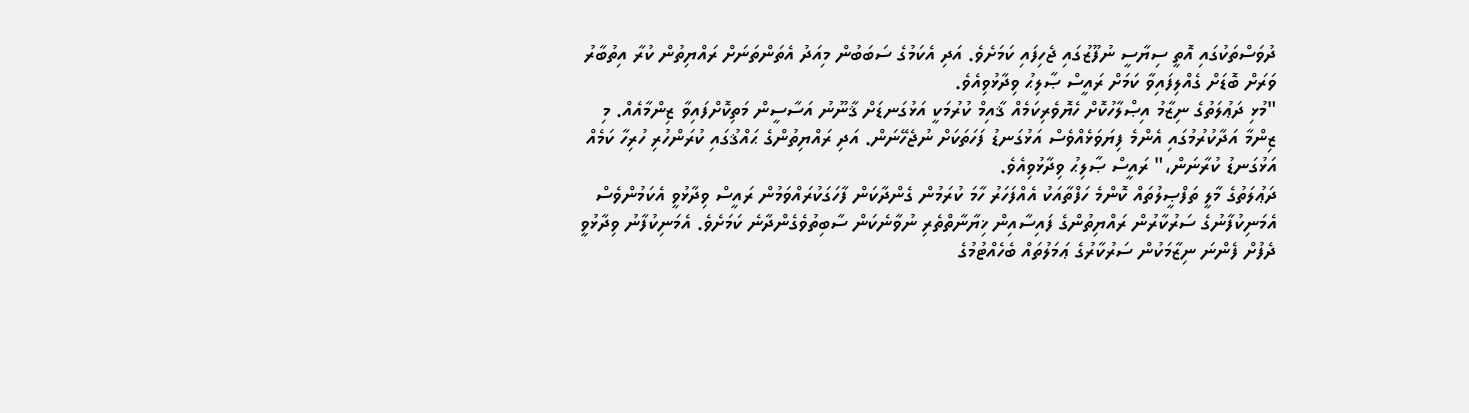ދުވަސްތަކުގައި އޮތީ ސިޔާސީ ނުފޫޒުގައި ޖެހިފައި ކަމަށެވެ. އަދި އެކަމުގެ ސަބަބުން މިއަދު އެތަންތަނަށް ރައްޔިތުން ކުރާ އިތުބާރު ވަރަށް ބޮޑަށް ގެއްލިފައިވާ ކަމަށް ރައީސް ޞާލިޙު ވިދާޅުވިއެވެ.
"މުޅި ދަޢުލަތުގެ ނިޒާމު އިޞްލާހުކޮށް ހެޔޮވެރިކަމެއް ޤާއިމް ކުރުމަކީ އަޅުގަނޑަށް ޤާނޫނު އަސާސީން މަތިކޮށްފައިވާ ޒިންމާއެއް. މި ޒިންމާ އަދާކުރުމުގައި އެންމެ ފިޔަވަޅެއްވެސް އަޅުގަނޑު ފަހަތަކަށް ނުޖެހޭނަން. އަދި ރައްޔިތުންގެ ޙައްޤުގައި ކުރަންހުރި ހުރިހާ ކަމެއް އަޅުގަނޑު ކުރާނަން،" ރައީސް ޞާލިޙު ވިދާޅުވިއެވެ.
ދަޢުލަތުގެ މާލީ ތަފްޞީލުތައް ކޮންމެ ހަފްތާއަކު އެއްފަހަރު ހާމަ ކުރަމުން ގެންދާކަން ފާހަގަކުރައްވަމުން ރައީސް ވިދާޅުވީ އެކަމުންވެސް އެމަނިކުފާނުގެ ސަރުކާރުން ރައްޔިތުންގެ ފައިސާއިން ޚިޔާނާތްތެރި ނުވާނެކަން ސާބިތުވެގެންދާނެ ކަމަށެވެ. އެމަނިކުފާނު ވިދާޅުވީ ދެފުށް ފެންނަ ނިޒާމަކުން ސަރުކާރުގެ ޢަމަލުތައް ބެހެއްޓުމުގެ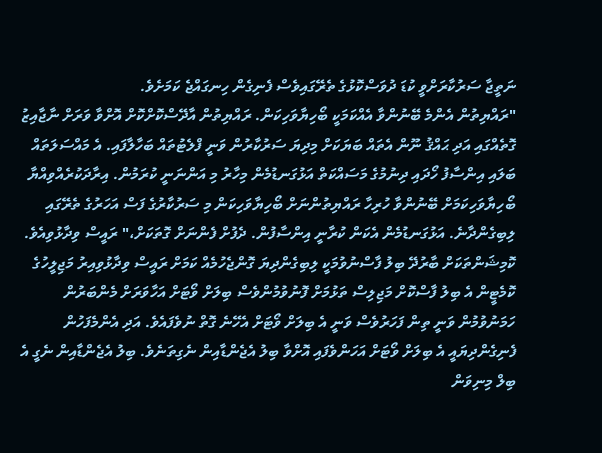ނަތީޖާ ސަރުކާރަށްވީ ކުޑަ ދުވަސްކޮޅުގެ ތެރޭގައިވެސް ފެނިގެން ހިނގައްޖެ ކަމަށެވެ.
"ރައްޔިތުން އެންމެ ބޭނުންވާ އެއްކަމަކީ ބޯހިޔާވަހިކަން. ރައްޔިތުން އާދޭސްކޮށްކޮށް އޮށްވާ ވަރަށް ނާޖާއިޒު ގޮތެއްގައި އަދި ޙައްޤު ނޫން އެތައް ބަޔަކަށް މިދިޔަ ސަރުކާރުން ވަނީ ފްލެޓުތައް ބަހާލާފައި. އެ މައްސަލަތައް ބަލައި އިންސާފު ހޯދައި ދިނުމުގެ މަސައްކަތް އަޅުގަނޑުމެން މިހާރު މި އަންނަނީ ކުރަމުން. އިރާދަކުރެއްވިއްޔާ ބޯހިޔާވަހިކަމަށް ބޭނުންވާ ހުރިހާ ރައްޔިތުންނަށް ބޯހިޔާވަހިކަން މި ސަރުކާރުގެ ފަސް އަހަރުގެ ތެރޭގައި ލިބިގެންދާނެ. އަޅުގަނޑުމެން އެކަން ކުރާނީ އިންސާފުން. ދެފުށް ފެންނަށް ގޮތަކަށް،" ރައީސް ވިދާޅުވިއެވެ.
ކޮމިޝަންތަކަށް ބާރުދޭ ބިލު ފާސްނުވުމަކީ ލިބިގެންދިޔަ ގޮންޖެހުމެއް ކަމަށް ރައީސް ވިދާޅުވިއިރު މަޖިލީހުގެ ކޮމެޓީން އެ ބިލު ފާސްކޮށް މަޖިލިސް ތަޅުމަށް ފޮނުވުމުންވެސް ބިލަށް ވޯޓަށް އަހާވަރަށް މެންބަރުން ހަމަނުވުމުން ވަނީ ތިން ފަހަރުވެސް ވަނީ އެ ބިލަށް ވޯޓަށް އެހޭނެ ގޮތް ނުވެފައެވެ. އަދި އެންމެފަހުން ފެނިގެންދިޔައީ އެ ބިލަށް ވޯޓަށް އަހަންވެފައި އޮށްވާ ބިލު އެޖެންޑާއިން ނެގިތަނެވެ. ބިލު އެޖެންޑާއިން ނެގީ އެ ބިލް މިނިވަން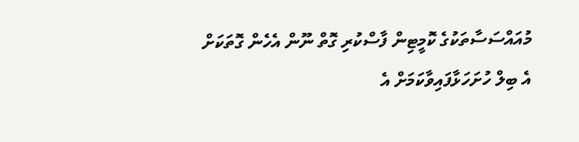މުއައްސަސާތަކުގެ ކޮމީޓިން ފާސްކުރި ގޮތް ނޫން އެހެން ގޮތަކަށް އެ ބިލް ހުށަހަޅާފައިވާކަމަށް އެ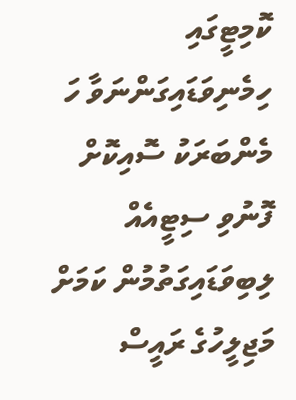ކޮމިޓީގައި ހިމެނިވަޑައިގަންނަވާ ހަ މެންބަރަކު ސޮއިކޮށް ފޮނުވި ސިޓީއެއް ލިބިވަޑައިގަތުމުން ކަމަށް މަޖިލީހުގެ ރައީސް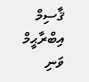ޤާސިމް އިބްރާޙީމް ވަނި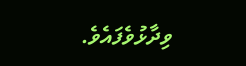ވިދާޅުވެފައެވެ.